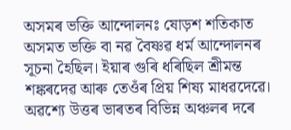অসমৰ ভক্তি আন্দোলনঃ ষোড়শ শতিকাত অসমত ভক্তি বা নৱ বৈষ্ণৱ ধৰ্ম আন্দোলনৰ সূচনা হৈছিল। ইয়াৰ গুৰি ধৰিছিল শ্রীমন্ত শঙ্কৰদেৱ আৰু তেওঁৰ প্রিয় শিষ্য মাধৱদেৱে। অৱশ্যে উত্তৰ ভাৰতৰ বিভিন্ন অঞ্চলৰ দৰে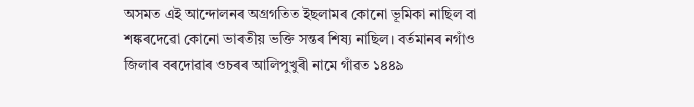অসমত এই আন্দোলনৰ অগ্রগতিত ইছলামৰ কোনো ভূমিকা নাছিল বা শঙ্কৰদেৱো কোনো ভাৰতীয় ভক্তি সন্তৰ শিষ্য নাছিল। বৰ্তমানৰ নগাঁও জিলাৰ বৰদোৱাৰ ওচৰৰ আলিপুখুৰী নামে গাঁৱত ১৪৪৯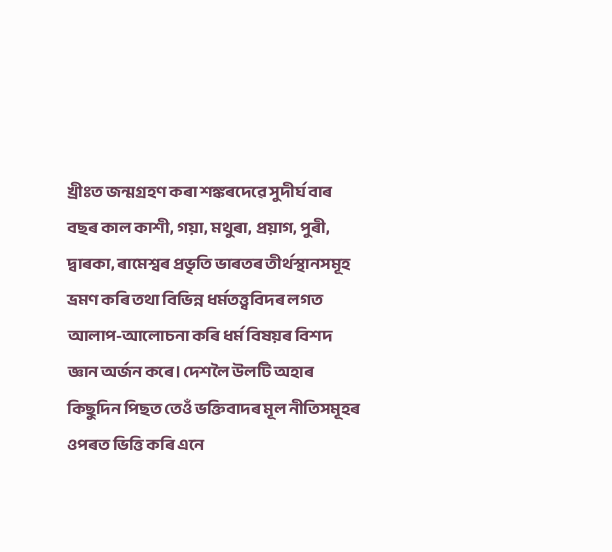খ্ৰীঃত জন্মগ্রহণ কৰা শঙ্কৰদেৱে সুদীর্ঘ বাৰ বছৰ কাল কাশী, গয়া, মথুৰা, প্রয়াগ, পুৰী, দ্বাৰকা, ৰামেশ্বৰ প্ৰভৃতি ভাৰতৰ তীৰ্থস্থানসমূহ ভ্ৰমণ কৰি তথা বিভিন্ন ধৰ্মতত্ত্ববিদৰ লগত আলাপ-আলোচনা কৰি ধৰ্ম বিষয়ৰ বিশদ জ্ঞান অর্জন কৰে। দেশলৈ উলটি অহাৰ কিছুদিন পিছত তেওঁ ভক্তিবাদৰ মূল নীতিসমূহৰ ওপৰত ভিত্তি কৰি এনে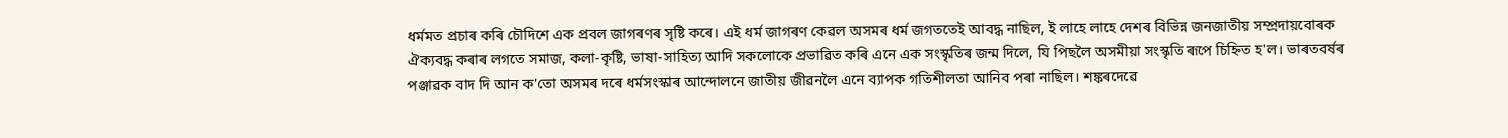ধৰ্মমত প্ৰচাৰ কৰি চৌদিশে এক প্রবল জাগৰণৰ সৃষ্টি কৰে। এই ধৰ্ম জাগৰণ কেৱল অসমৰ ধৰ্ম জগততেই আবদ্ধ নাছিল, ই লাহে লাহে দেশৰ বিভিন্ন জনজাতীয় সম্প্রদায়বোৰক ঐক্যবদ্ধ কৰাৰ লগতে সমাজ, কলা-কৃষ্টি, ভাষা-সাহিত্য আদি সকলোকে প্রভাৱিত কৰি এনে এক সংস্কৃতিৰ জন্ম দিলে, যি পিছলৈ অসমীয়া সংস্কৃতি ৰূপে চিহ্নিত হ'ল। ভাৰতবৰ্ষৰ পঞ্জাৱক বাদ দি আন ক'তো অসমৰ দৰে ধৰ্মসংস্কাৰ আন্দোলনে জাতীয় জীৱনলৈ এনে ব্যাপক গতিশীলতা আনিব পৰা নাছিল। শঙ্কৰদেৱে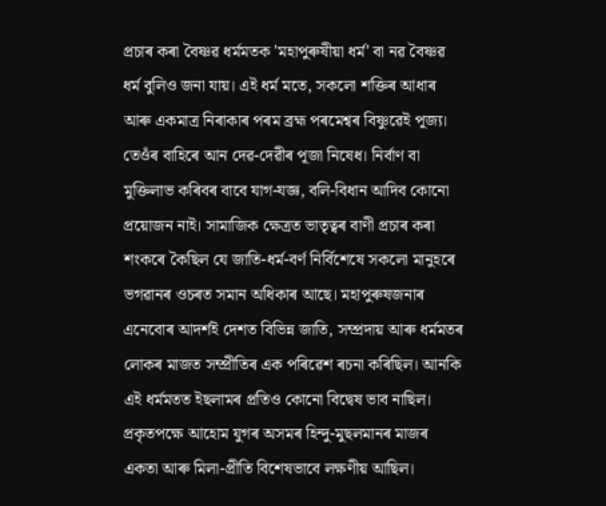প্ৰচাৰ কৰা বৈষ্ণৱ ধৰ্মমতক 'মহাপুৰুষীয়া ধৰ্ম' বা নৱ বৈষ্ণৱ ধর্ম বুলিও জনা যায়। এই ধর্ম মতে, সকলো শক্তিৰ আধাৰ আৰু একমাত্ৰ নিৰাকাৰ পৰম ব্ৰহ্ম পৰমেশ্বৰ বিষ্ণুৱেই পূজ্য। তেওঁৰ বাহিৰে আন দেৱ-দেৱীৰ পূজা নিষেধ। নির্বাণ বা মুক্তিলাভ কৰিবৰ বাবে যাগ-যজ্ঞ, বলি-বিধান আদিব কোনো প্রয়োজন নাই। সামাজিক ক্ষেত্রত ভাতৃত্বৰ বাণী প্ৰচাৰ কৰা শংকৰে কৈছিল যে জাতি-ধর্ম-বর্ণ নির্বিশেষে সকলো মানুহৰে ভগৱানৰ ওচৰত সমান অধিকাৰ আছে। মহাপুৰুষজনাৰ এনেবোৰ আদর্শই দেশত বিভিন্ন জাতি, সম্প্রদায় আৰু ধর্মমতৰ লোকৰ মাজত সম্প্ৰীতিৰ এক পৰিৱেশ ৰচনা কৰিছিল। আনকি এই ধর্মমতত ইছলামৰ প্ৰতিও কোনো বিদ্বেষ ভাব নাছিল। প্রকৃতপক্ষে আহোম যুগৰ অসমৰ হিন্দু-মুছলমানৰ মাজৰ একতা আৰু মিলা-প্রীতি বিশেষভাবে লক্ষণীয় আছিল।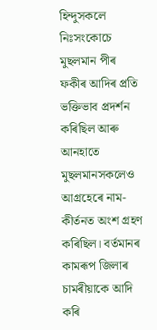হিন্দুসকলে নিঃসংকোচে মুছলমান পীৰ ফকীৰ আদিৰ প্ৰতি ভক্তিভাব প্রদর্শন কৰিছিল আৰু আনহাতে মুছলমানসকলেও আগ্ৰহেৰে নাম-কীৰ্তনত অংশ গ্রহণ কৰিছিল। বৰ্তমানৰ কামৰূপ জিলাৰ চামৰীয়াকে আদি কৰি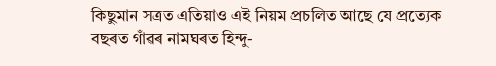কিছুমান সত্ৰত এতিয়াও এই নিয়ম প্রচলিত আছে যে প্ৰত্যেক বছৰত গাঁৱৰ নামঘৰত হিন্দু-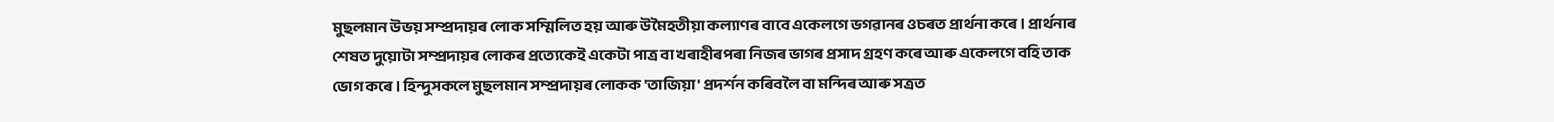মুছলমান উভয় সম্প্ৰদায়ৰ লোক সম্মিলিত হয় আৰু উমৈহতীয়া কল্যাণৰ বাবে একেলগে ভগৱানৰ ওচৰত প্ৰাৰ্থনা কৰে। প্ৰাৰ্থনাৰ শেষত দুয়োটা সম্প্ৰদায়ৰ লোকৰ প্ৰত্যেকেই একেটা পাত্র বা খৰাহীৰপৰা নিজৰ ভাগৰ প্ৰসাদ গ্ৰহণ কৰে আৰু একেলগে বহি তাক ভোগ কৰে। হিন্দুসকলে মুছলমান সম্প্ৰদায়ৰ লোকক 'তাজিয়া' প্রদর্শন কৰিবলৈ বা মন্দিৰ আৰু সত্ৰত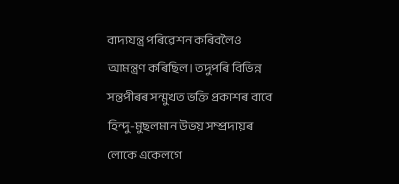বাদ্যযন্ত্ৰ পৰিৱেশন কৰিবলৈও আমন্ত্ৰণ কৰিছিল। তদুপৰি বিভিন্ন সন্তপীৰৰ সন্মুখত ভক্তি প্ৰকাশৰ বাবে হিন্দু-মুছলমান উভয় সম্প্ৰদায়ৰ লোকে একেলগে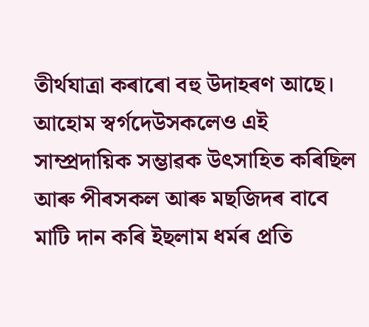তীর্থযাত্রা কৰাৰো বহু উদাহৰণ আছে। আহোম স্বৰ্গদেউসকলেও এই সাম্প্রদায়িক সম্ভাৱক উৎসাহিত কৰিছিল আৰু পীৰসকল আৰু মছজিদৰ বাবে মাটি দান কৰি ইছলাম ধৰ্মৰ প্ৰতি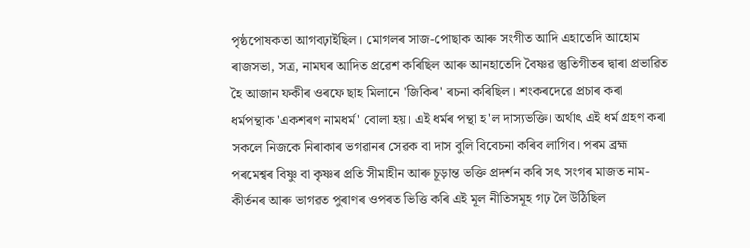পৃষ্ঠপোষকতা আগবঢ়াইছিল। মোগলৰ সাজ-পোছাক আৰু সংগীত আদি এহাতেদি আহোম ৰাজসভা, সত্ৰ, নামঘৰ আদিত প্ৰৱেশ কৰিছিল আৰু আনহাতেদি বৈষ্ণৱ স্তুতিগীতৰ দ্বাৰা প্ৰভাৱিত হৈ আজান ফকীৰ ওৰফে ছাহ মিলানে 'জিকিৰ' ৰচনা কৰিছিল। শংকৰদেৱে প্ৰচাৰ কৰা ধৰ্মপন্থাক 'একশৰণ নামধৰ্ম' বোলা হয়। এই ধৰ্মৰ পন্থা হ'ল দাস্যভক্তি। অর্থাৎ এই ধৰ্ম গ্ৰহণ কৰা সকলে নিজকে নিৰাকাৰ ভগৱানৰ সেৱক বা দাস বুলি বিবেচনা কৰিব লাগিব। পৰম ব্ৰহ্ম পৰমেশ্বৰ বিষ্ণু বা কৃষ্ণৰ প্রতি সীমাহীন আৰু চূড়ান্ত ভক্তি প্রদৰ্শন কৰি সৎ সংগৰ মাজত নাম-কীৰ্তনৰ আৰু ভাগৱত পুৰাণৰ ওপৰত ভিত্তি কৰি এই মূল নীতিসমূহ গঢ় লৈ উঠিছিল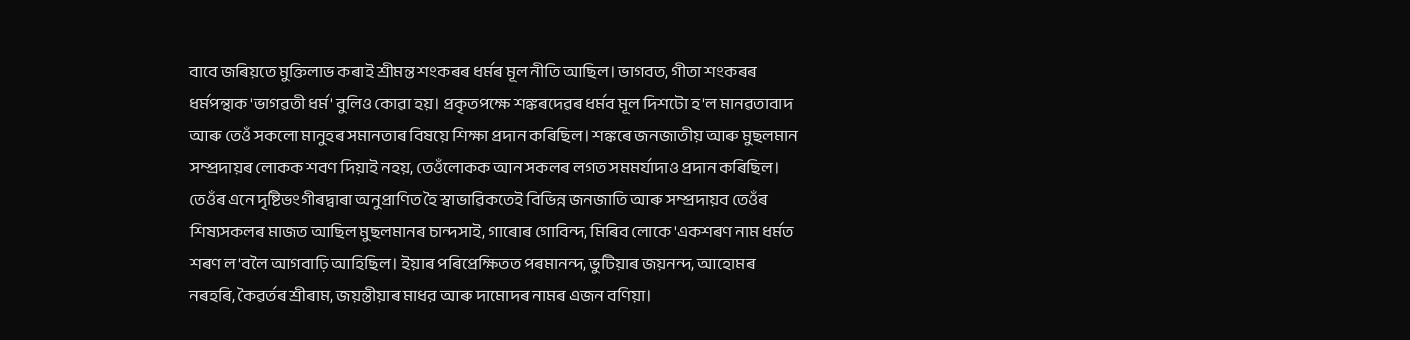বাবে জৰিয়তে মুক্তিলাভ কৰাই শ্রীমন্ত শংকৰৰ ধৰ্মৰ মূল নীতি আছিল। ভাগবত, গীতা শংকৰৰ ধৰ্মপন্থাক 'ভাগৱতী ধর্ম' বুলিও কোৱা হয়। প্রকৃতপক্ষে শঙ্কৰদেৱৰ ধর্মব মূল দিশটো হ'ল মানৱতাবাদ আৰু তেওঁ সকলো মানুহৰ সমানতাৰ বিষয়ে শিক্ষা প্রদান কৰিছিল। শঙ্কৰে জনজাতীয় আৰু মুছলমান সম্প্ৰদায়ৰ লোকক শবণ দিয়াই নহয়, তেওঁলোকক আন সকলৰ লগত সমমর্যাদাও প্রদান কৰিছিল। তেওঁৰ এনে দৃষ্টিভংগীৰদ্বাৰা অনুপ্রাণিত হৈ স্বাভাৱিকতেই বিভিন্ন জনজাতি আৰু সম্প্রদায়ব তেওঁৰ শিষ্যসকলৰ মাজত আছিল মুছলমানৰ চান্দসাই, গাৰোৰ গোবিন্দ, মিৰিব লোকে 'একশৰণ নাম ধর্মত শৰণ ল'বলৈ আগবাঢ়ি আহিছিল। ইয়াৰ পৰিপ্ৰেক্ষিতত পৰমানন্দ, ভুটিয়াৰ জয়নন্দ, আহোমৰ নৰহৰি, কৈৱৰ্তৰ শ্ৰীৰাম, জয়ন্তীয়াৰ মাধর আৰু দামোদৰ নামৰ এজন বণিয়া।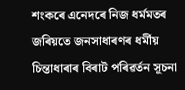শংকৰে এনেদৰে নিজ ধৰ্মমতৰ জৰিয়তে জনসাধাৰণৰ ধৰ্মীয় চিন্তাধাৰাৰ বিৰাট পৰিৱৰ্তন সূচনা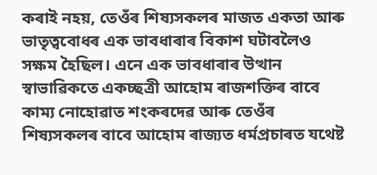কৰাই নহয়, তেওঁৰ শিষ্যসকলৰ মাজত একতা আৰু ভাতৃত্ববোধৰ এক ভাবধাৰাৰ বিকাশ ঘটাবলৈও সক্ষম হৈছিল। এনে এক ভাবধাৰাৰ উত্থান স্বাভাৱিকতে একচ্ছত্ৰী আহোম ৰাজশক্তিৰ বাবে কাম্য নোহোৱাত শংকৰদেৱ আৰু তেওঁৰ শিষ্যসকলৰ বাবে আহোম ৰাজ্যত ধৰ্মপ্ৰচাৰত যথেষ্ট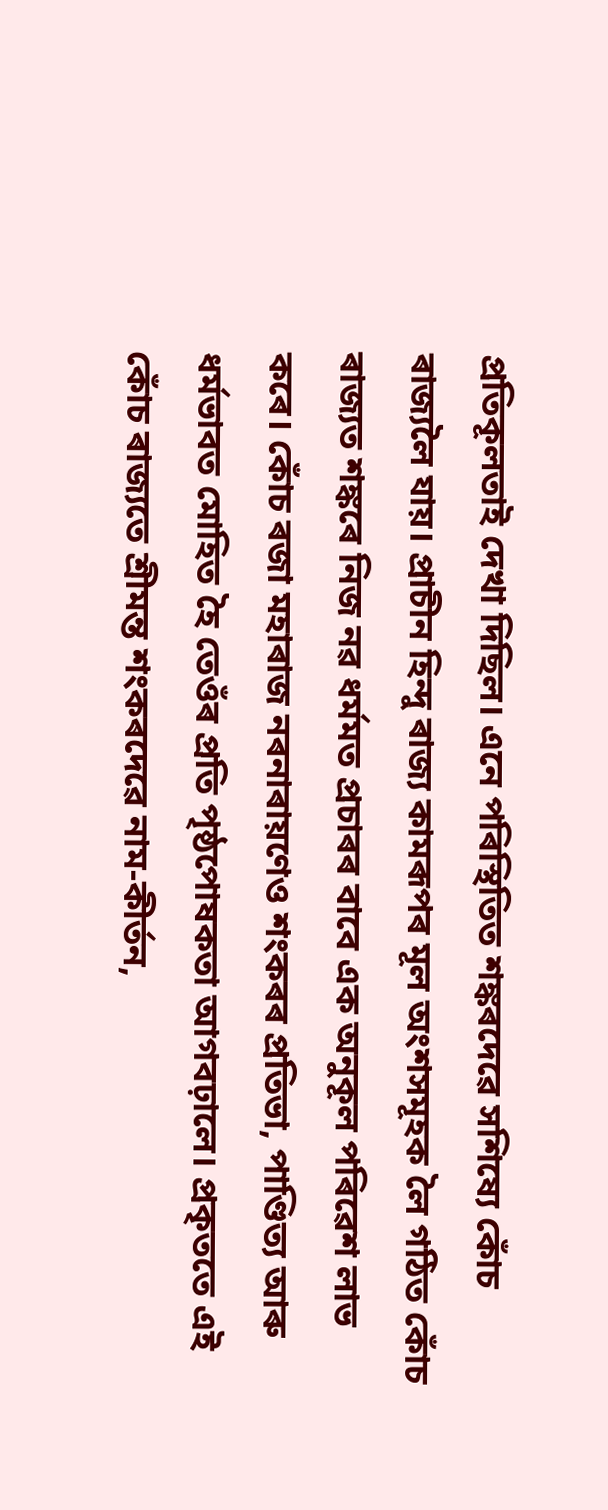প্রতিকূলতাই দেখা দিছিল। এনে পৰিস্থিতিত শঙ্কৰদেৱে সশিষ্যে কোঁচ ৰাজ্যলৈ যায়। প্রাচীন হিন্দু ৰাজ্য কামৰূপৰ মূল অংশসমূহক লৈ গঠিত কোঁচ ৰাজ্যত শঙ্কৰে নিজ নৱ ধৰ্মমত প্ৰচাৰৰ বাবে এক অনুকূল পৰিৱেশ লাভ কৰে। কোঁচ ৰজা মহাৰাজ নৰনাৰায়ণেও শংকৰৰ প্ৰতিভা, পাণ্ডিত্য আৰু ধর্মভাবত মোহিত হৈ তেওঁৰ প্ৰতি পৃষ্ঠপোষকতা আগবঢ়ালে। প্ৰকৃততে এই কোঁচ ৰাজ্যতে শ্ৰীমন্ত শংকৰদেৱে নাম-কীৰ্তন,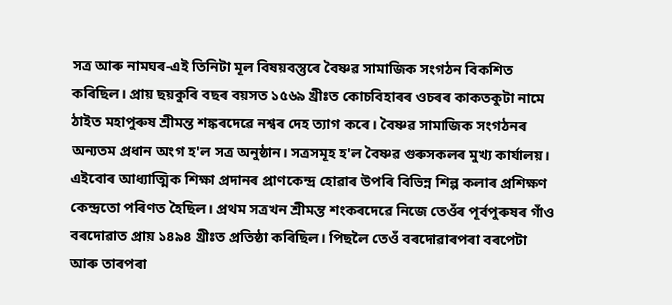সত্ৰ আৰু নামঘৰ-এই তিনিটা মূল বিষয়বস্তুৰে বৈষ্ণৱ সামাজিক সংগঠন বিকশিত কৰিছিল। প্ৰায় ছয়কুৰি বছৰ বয়সত ১৫৬৯ খ্ৰীঃত কোচবিহাৰৰ ওচৰৰ কাকতকুটা নামে ঠাইত মহাপুৰুষ শ্ৰীমন্ত শঙ্কৰদেৱে নশ্বৰ দেহ ত্যাগ কৰে। বৈষ্ণৱ সামাজিক সংগঠনৰ অন্যতম প্রধান অংগ হ'ল সত্র অনুষ্ঠান। সত্রসমূহ হ'ল বৈষ্ণৱ গুৰুসকলৰ মুখ্য কাৰ্যালয়। এইবোৰ আধ্যাত্মিক শিক্ষা প্ৰদানৰ প্ৰাণকেন্দ্ৰ হোৱাৰ উপৰি বিভিন্ন শিল্প কলাৰ প্ৰশিক্ষণ কেন্দ্ৰতো পৰিণত হৈছিল। প্ৰথম সত্ৰখন শ্রীমন্ত শংকৰদেৱে নিজে তেওঁৰ পূৰ্বপুৰুষৰ গাঁও বৰদোৱাত প্রায় ১৪৯৪ খ্রীঃত প্রতিষ্ঠা কৰিছিল। পিছলৈ তেওঁ বৰদোৱাৰপৰা বৰপেটা আৰু তাৰপৰা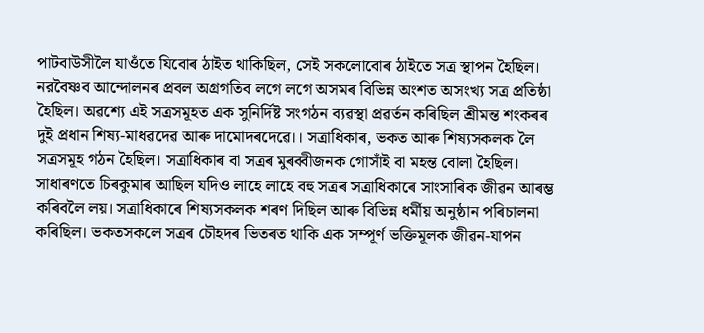পাটবাউসীলৈ যাওঁতে যিবোৰ ঠাইত থাকিছিল, সেই সকলোবোৰ ঠাইতে সত্র স্থাপন হৈছিল। নরবৈষ্ণব আন্দোলনৰ প্রবল অগ্রগতিব লগে লগে অসমৰ বিভিন্ন অংশত অসংখ্য সত্র প্রতিষ্ঠা হৈছিল। অৱশ্যে এই সত্রসমূহত এক সুনির্দিষ্ট সংগঠন ব্যৱস্থা প্ৰৱৰ্তন কৰিছিল শ্রীমন্ত শংকৰৰ দুই প্রধান শিষ্য-মাধৱদেৱ আৰু দামোদৰদেৱে।। সত্ৰাধিকাৰ, ভকত আৰু শিষ্যসকলক লৈ সত্রসমূহ গঠন হৈছিল। সত্ৰাধিকাৰ বা সত্ৰৰ মুৰব্বীজনক গোসাঁই বা মহন্ত বোলা হৈছিল। সাধাৰণতে চিৰকুমাৰ আছিল যদিও লাহে লাহে বহু সত্ৰৰ সত্ৰাধিকাৰে সাংসাৰিক জীৱন আৰম্ভ কৰিবলৈ লয়। সত্রাধিকাৰে শিষ্যসকলক শৰণ দিছিল আৰু বিভিন্ন ধর্মীয় অনুষ্ঠান পৰিচালনা কৰিছিল। ভকতসকলে সত্ৰৰ চৌহদৰ ভিতৰত থাকি এক সম্পূর্ণ ভক্তিমূলক জীৱন-যাপন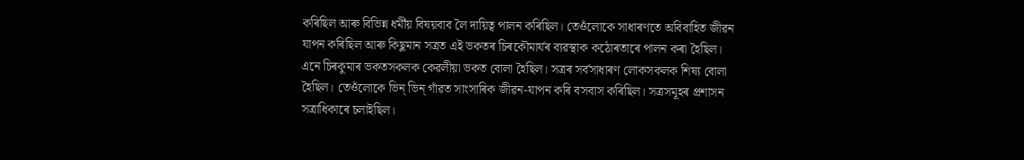কৰিছিল আৰু বিভিন্ন ধর্মীয় বিষয়বাব লৈ দায়িত্ব পালন কৰিছিল। তেওঁলোকে সাধাৰণতে অবিবাহিত জীৱন যাপন কৰিছিল আৰু কিছুমান সত্ৰত এই ভকতৰ চিৰকৌমাৰ্যৰ ব্যৱস্থাক কঠোৰতাৰে পালন কৰা হৈছিল। এনে চিৰকুমাৰ ভকতসকলক কেৱলীয়া ভকত বোলা হৈছিল। সত্ৰৰ সৰ্বসাধাৰণ লোকসকলক শিষ্য বোলা হৈছিল। তেওঁলোকে ভিন্ ভিন্ গাঁৱত সাংসাৰিক জীৱন-যাপন কৰি বসবাস কৰিছিল। সত্ৰসমূহৰ প্ৰশাসন সত্ৰাধিকাৰে চলাইছিল।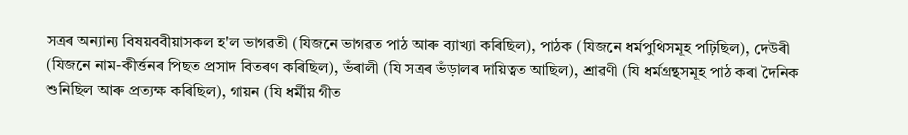সত্ৰৰ অন্যান্য বিষয়ববীয়াসকল হ'ল ভাগৱতী (যিজনে ভাগৱত পাঠ আৰু ব্যাখ্যা কৰিছিল), পাঠক (যিজনে ধর্মপুথিসমূহ পঢ়িছিল), দেউৰী (যিজনে নাম-কীৰ্ত্তনৰ পিছত প্ৰসাদ বিতৰণ কৰিছিল), ভঁৰালী (যি সত্ৰৰ ভঁড়ালৰ দায়িত্বত আছিল), শ্ৰাৱণী (যি ধৰ্মগ্রন্থসমূহ পাঠ কৰা দৈনিক শুনিছিল আৰু প্ৰত্যক্ষ কৰিছিল), গায়ন (যি ধৰ্মীয় গীত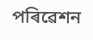পৰিৱেশন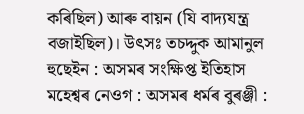কৰিছিল) আৰু বায়ন (যি বাদ্যযন্ত্র বজাইছিল)। উৎসঃ তচদ্দুক আমানুল হুছেইন : অসমৰ সংক্ষিপ্ত ইতিহাস মহেশ্বৰ নেওগ : অসমৰ ধৰ্মৰ বুৰঞ্জী :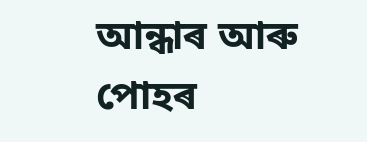আন্ধাৰ আৰু পোহৰ